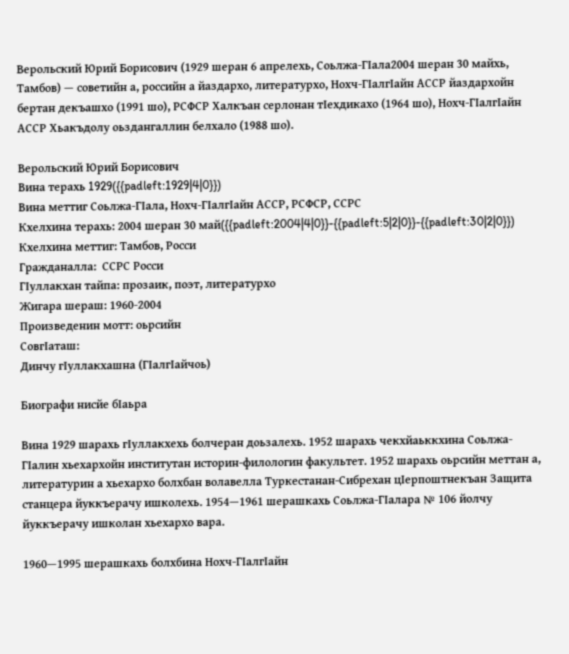Верольский Юрий Борисович (1929 шеран 6 апрелехь, Соьлжа-ГӀала2004 шеран 30 майхь, Тамбов) — советийн а, российн а йаздархо, литературхо, Нохч-ГӀалгӀайн АССР йаздархойн бертан декъашхо (1991 шо), РСФСР Халкъан серлонан тӀехдикахо (1964 шо), Нохч-ГӀалгӀайн АССР Хьакъдолу оьздангаллин белхало (1988 шо).

Верольский Юрий Борисович
Вина терахь 1929({{padleft:1929|4|0}})
Вина меттиг Соьлжа-ГӀала, Нохч-ГӀалгӀайн АССР, РСФСР, ССРС
Кхелхина терахь: 2004 шеран 30 май({{padleft:2004|4|0}}-{{padleft:5|2|0}}-{{padleft:30|2|0}})
Кхелхина меттиг: Тамбов, Росси
Гражданалла:  ССРС Росси
ГӀуллакхан тайпа: прозаик, поэт, литературхо
Жигара шераш: 1960-2004
Произведенин мотт: оьрсийн
СовгӀаташ:
Динчу гӀуллакхашна (ГӀалгӀайчоь)

Биографи нисйе бӀаьра

Вина 1929 шарахь гӀуллакхехь болчеран доьзалехь. 1952 шарахь чекхйаьккхина Соьлжа-ГӀалин хьехархойн институтан историн-филологин факультет. 1952 шарахь оьрсийн меттан а, литературин а хьехархо болхбан волавелла Туркестанан-Сибрехан цӀерпоштнекъан Защита станцера йуккъерачу ишколехь. 1954—1961 шерашкахь Соьлжа-ГӀалара № 106 йолчу йуккъерачу ишколан хьехархо вара.

1960—1995 шерашкахь болхбина Нохч-ГӀалгӀайн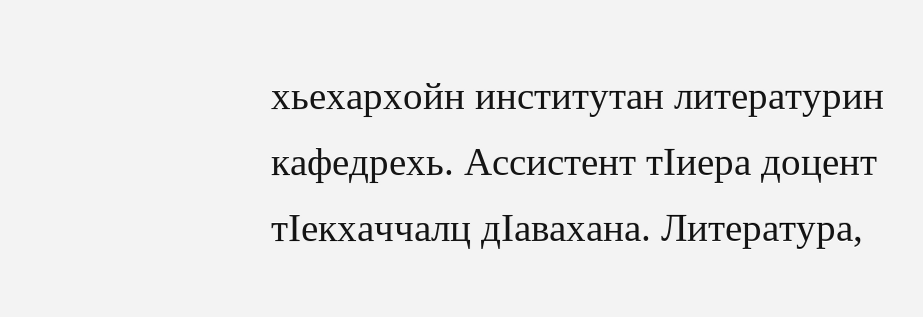хьехархойн институтан литературин кафедрехь. Ассистент тӀиера доцент тӀекхаччалц дӀавахана. Литература,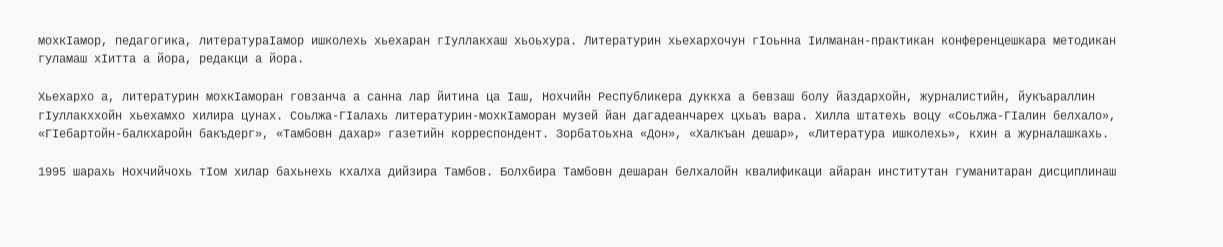мохкӀамор, педагогика, литератураӀамор ишколехь хьехаран гӀуллакхаш хьоьхура. Литературин хьехархочун гӀоьнна Ӏилманан-практикан конференцешкара методикан гуламаш хӀитта а йора, редакци а йора.

Хьехархо а, литературин мохкӀаморан говзанча а санна лар йитина ца Ӏаш, Нохчийн Республикера дуккха а бевзаш болу йаздархойн, журналистийн, йукъараллин гӀуллакххойн хьехамхо хилира цунах. Соьлжа-ГӀалахь литературин-мохкӀаморан музей йан дагадеанчарех цхьаъ вара. Хилла штатехь воцу «Соьлжа-ГӀалин белхало», «ГӀебартойн-балкхаройн бакъдерг», «Тамбовн дахар» газетийн корреспондент. Зорбатоьхна «Дон», «Халкъан дешар», «Литература ишколехь», кхин а журналашкахь.

1995 шарахь Нохчийчохь тӀом хилар бахьнехь кхалха дийзира Тамбов. Болхбира Тамбовн дешаран белхалойн квалификаци айаран институтан гуманитаран дисциплинаш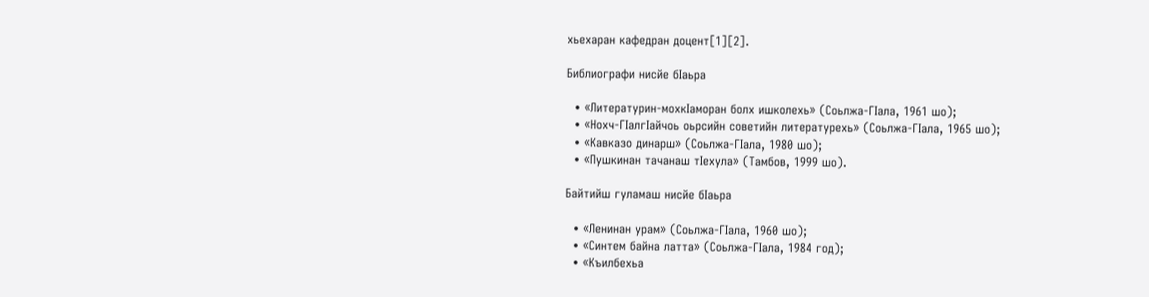хьехаран кафедран доцент[1][2].

Библиографи нисйе бӀаьра

  • «Литературин-мохкӀаморан болх ишколехь» (Соьлжа-ГӀала, 1961 шо);
  • «Нохч-ГӀалгӀайчоь оьрсийн советийн литературехь» (Соьлжа-ГӀала, 1965 шо);
  • «Кавказо динарш» (Соьлжа-ГӀала, 1980 шо);
  • «Пушкинан тачанаш тӀехула» (Тамбов, 1999 шо).

Байтийш гуламаш нисйе бӀаьра

  • «Ленинан урам» (Соьлжа-ГӀала, 1960 шо);
  • «Синтем байна латта» (Соьлжа-ГӀала, 1984 год);
  • «Къилбехьа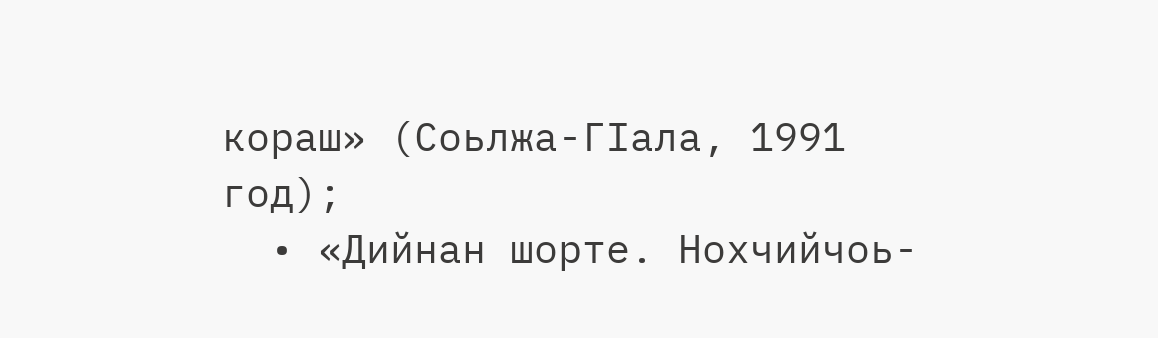кораш» (Соьлжа-ГӀала, 1991 год);
  • «Дийнан шорте. Нохчийчоь-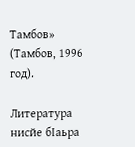Тамбов» (Тамбов, 1996 год).

Литература нисйе бӀаьра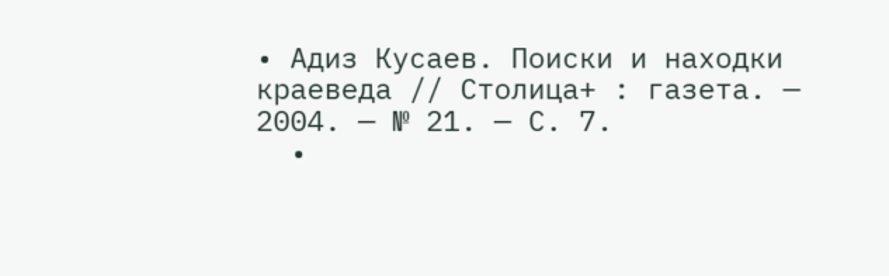• Адиз Кусаев. Поиски и находки краеведа // Столица+ : газета. — 2004. — № 21. — С. 7.
  •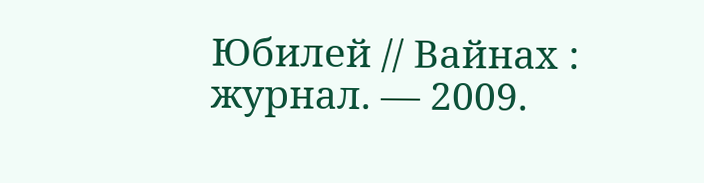Юбилей // Вайнах : журнал. — 2009.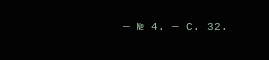— № 4. — С. 32.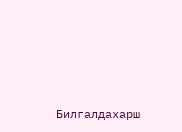Билгалдахарш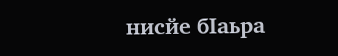нисйе бӀаьра